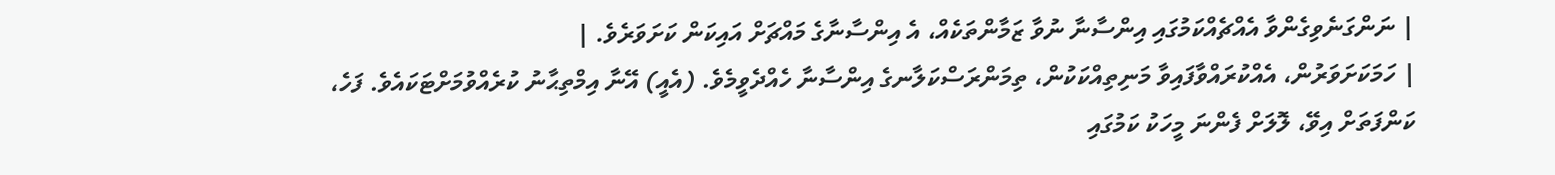| ނަންގަނެވިގެންވާ އެއްޗެއްކަމުގައި އިންސާނާ ނުވާ ޒަމާންތަކެއް، އެ އިންސާނާގެ މައްޗަށް އައިކަން ކަށަވަރެވެ. |
| ހަމަކަށަވަރުން، އެއްކުރައްވާފައިވާ މަނިތިއްކަކުން، ތިމަންރަސްކަލާނގެ އިންސާނާ ހެއްދެވީމެވެ. (އެއީ) އޭނާ އިމްތިޙާނު ކުރެއްވުމަށްޓަކައެވެ. ފަހެ، ކަންފަތަށް އިވޭ، ލޮލަށް ފެންނަ މީހަކު ކަމުގައި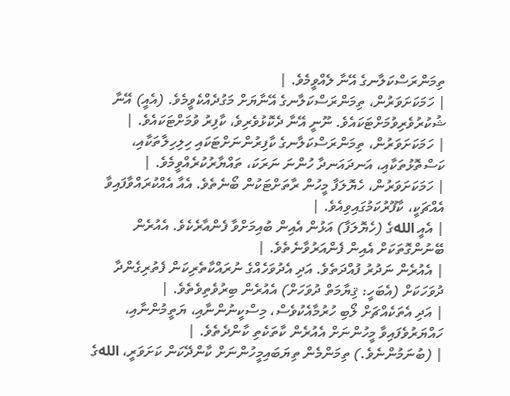ތިމަންރަސްކަލާނގެ އޭނާ ލެއްވީމެވެ. |
| ހަމަކަށަވަރުން، ތިމަންރަސްކަލާނގެ އޭނާޔަށް މަގުދެއްކެވީމެވެ. (އެއީ) އޭނާ ޝުކުރުވެރިވުމަށްޓަކައެވެ. ނޫނީ އޭނާ ދެކޮޅުވެރިވެ، ކާފިރު ވުމަށްޓަކައެވެ. |
| ހަމަކަށަވަރުން، ތިމަންރަސްކަލާނގެ ކާފިރުންނަށްޓަކައި ހިލިހިލާތަކާއި، ކަސްތޮޅުތަކާއި، އަނދައަނދާ ހުންނަ ނަރަކަ، ތައްޔާރުކުރެއްވީމެވެ. |
| ހަމަކަށަވަރުން، ހެޔޮލަފާ މީހުން ރާތަށްޓަކުން ބޯނެތެވެ. އެއާ އެއްކުރައްވާފައިވާ އެއްޗަކީ، ކާފޫރުކަމުގައިވިއެވެ. |
| އެއީ اللهގެ (ހެޔޮލަފާ) އަޅުން އެއިން ބުއިމަށްވާ ފެންއާރެކެވެ. އެއުރެން ބޭނުންގޮތަކަށް އެއިން ފެންއަރުވާނެތެވެ. |
| އެއުރެން ނަދުރު ފުއްދަތެވެ. އަދި އެދުވަހެއްގެ ނުރައްކާތެރިކަން ފެތުރިގެންދާ ދުވަހަކަށް (އެބަހީ: ޤިޔާމަތް ދުވަހަށް) އެއުރެން ބިރުވެތިވެތެވެ. |
| އަދި އެތަކެއްޗަށް ލޯބި ހުރުމާއެކުވެސް، މިސްކީނުންނާއި، ޔަތީމުންނާއި، ހައްޔަރުވެފައިވާ މީހުންނަށް އެއުރެން ކާތަކެތި ކާންދެތެވެ. |
| (ބުނަމުންނެވެ.) ތިމަންމެން ތިޔަބައިމީހުންނަށް ކާންދޭކަން ކަށަވަރީ، اللهގެ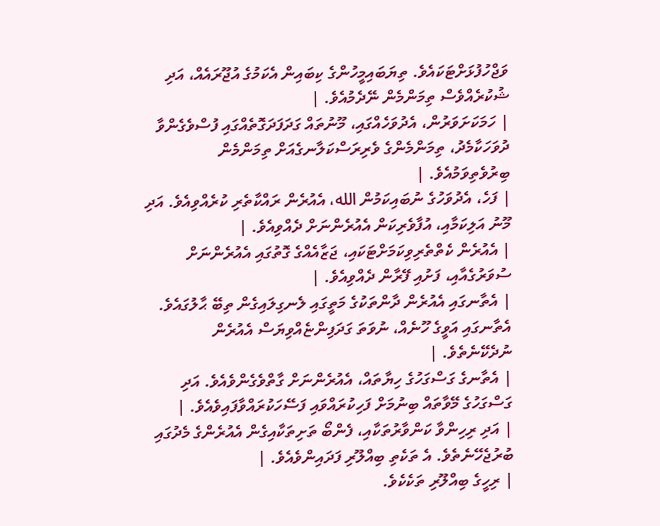ވަޖްހުފުޅަށްޓަކައެވެ. ތިޔަބައިމީހުންގެ ކިބައިން އެކަމުގެ އުޖޫރައެއް، އަދި ޝުކުރެއްވެސް ތިމަންމެން ނޭދެމުއެވެ. |
| ހަމަކަށަވަރުން، އެދުވަހެއްގައި، މޫނުތައް ގަދަފަދަގޮތެއްގައި ފުސްވެގެންވާ ދުވަހަކާމެދު، ތިމަންމެންގެ ވެރިރަސްކަލާނގެއަށް ތިމަންމެން ބިރުވެތިވަމުއެވެ. |
| ފަހެ، އެދުވަހުގެ ނުބައިކަމުން الله، އެއުރެން ރައްކާތެރި ކުރެއްވިއެވެ. އަދި މޫނު އަލިކަމާއި، އުފާވެރިކަން އެއުރެންނަށް ދެއްވިއެވެ. |
| އެއުރެން ކެތްތެރިވިކަމަށްޓަކައި، ޖަޒާއެއްގެ ގޮތުގައި އެއުރެންނަށް ސުވަރުގެއާއި، ފަށުއި ފޭރާން ދެއްވިއެވެ. |
| އެތާނގައި އެއުރެން ދާންތަކުގެ މަތީގައި ލެނގިލައިގެން ތިބޭ ޙާލުގައެވެ. އެތާނގައި އަވީގެ ހޫނެއް، ނުވަތަ ގަދަފިންޏެއްވިޔަސް އެއުރެން ނުދެކޭނެތެވެ. |
| އެތާނގެ ގަސްގަހުގެ ހިޔާތައް، އެއުރެންނަށް ގާތްވެގެންވެއެވެ. އަދި ގަސްގަހުގެ މޭވާތައް ބިނުމަށް ފަހިކުރައްވައި ފަސޭހަކުރައްވާފައިވެއެވެ. |
| އަދި ރިހިންވާ ކަންވާރުތަކާއި، ފެންބޯ ތަށިތަކާއިގެން އެއުރެންގެ މެދުގައި ބުރުޖެހޭނެތެވެ. އެ ތަކެތި ބިއްލޫރި ފަދައިންވެއެވެ. |
| ރިހީގެ ބިއްލޫރި ތަކެކެވެ.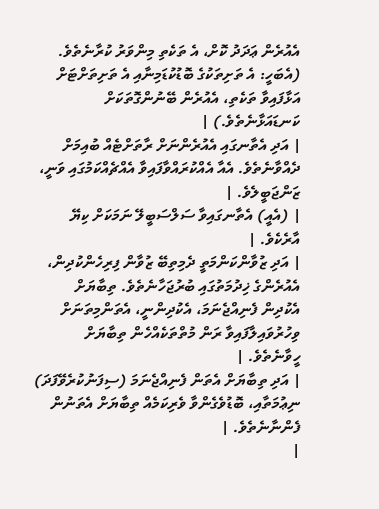އެއުރެން ޢަދަދު ކޮށް، އެ ތަކެތި މިންވަރު ކުރާނެތެވެ. (އެބަހީ: އެ ތަށިތަކުގެ ބޮޑުކުޑަމިނާއި އެ ތަށިތަށްޓަށް އަޅާފައިވާ ތަކެތި، އެއުރެން ބޭނުންގޮތަކަށް ކަނޑައަޅާނެތެވެ.) |
| އަދި އެތާނގައި އެއުރެންނަށް ރާތަށްޓެއް ބުއިމަށް ދެއްވާނެތެވެ. އެއާ އެއްކުރައްވާފައިވާ އެއްޗެއްކަމުގައި ވަނީ، ޒަންޖަބީލެވެ. |
| (އެއީ) އެތާނގައިވާ ސަލްސަބީލޭ ނަމަކަށް ކިޔޭ އާރެކެވެ. |
| އަދި ޒުވާންކަންމަތީ ދެމިތިބޭ ޒުވާން ފިރިހެންކުދިން، އެއުރެންގެ ޚިދުމަތުގައި ބުރުޖަހާނެތެވެ. ތިބާޔަށް އެކުދިން ފެނިއްޖެނަމަ، އެކުދިންނީ، އެތަންމިތަނަށް ވިހުރުވައިލާފައިވާ ރަން މުތްތަކެއްހެން ތިބާޔަށް ހީވާނެތެވެ. |
| އަދި ތިބާޔަށް އެތަން ފެނިއްޖެނަމަ (ސިފަނުކުރެވޭފަދަ) ނިޢުމަތާއި، ބޮޑުވެގެންވާ ވެރިކަމެއް ތިބާޔަށް އެތަނުން ފެންނާނެތެވެ. |
|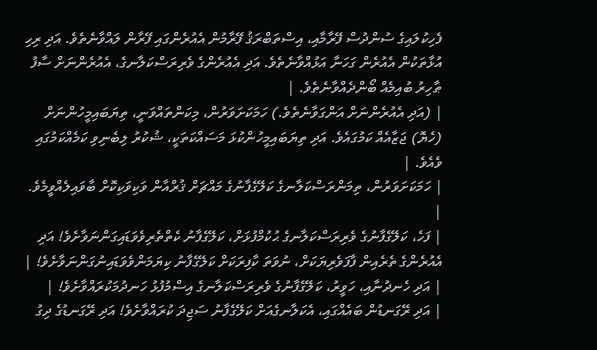ފެހިކުލައިގެ ސުންދުސް ފޭރާމާއި، އިސްތަބްރަޤު ފޭރާމުން އެއުރެންގައި ފޭރާން ލައްވާނެތެވެ. އަދި ރިހި އުޅާތަކުން އެއުރެން ގަހަނާ އަޅުއްވާނެތެވެ. އަދި އެއުރެންގެ ވެރިރަސްކަލާނގެ، އެއުރެންނަށް ސާފު ޠާހިރު ބުއިމެއް ބޯންދެއްވާނެތެވެ. |
| (އަދި އެއުރެންނަށް އަންގަވާނެތެވެ.) ހަމަކަށަވަރުން، މިކަންތައްވަނީ، ތިޔަބައިމީހުންނަށް (ހެޔޮ) ޖަޒާއެއް ކަމުގައެވެ. އަދި ތިޔަބައިމީހުންކުޅަ މަސައްކަތަކީ، ޝުކުރު ލިބެނިވި ކަމެއްކަމުގައި ވެއެވެ. |
| ހަމަކަށަވަރުން، ތިމަންރަސްކަލާނގެ ކަލޭގެފާނުގެ މައްޗަށް ޤުރްއާން ވަކިވަކިކޮށް ބާވައިލެއްވީމެވެ. |
| ފަހެ، ކަލޭގެފާނުގެ ވެރިރަސްކަލާނގެ ޙުކުމްފުޅަށް، ކަލޭގެފާނު ކެތްތެރިވެވަޑައިގަންނަވާށެވެ! އަދި އެއުރެންގެ ތެރެއިން ފާފަވެރިޔަކަށް، ނުވަތަ ކާފިރަކަށް ކަލޭގެފާނު ކިޔަމަންވެވަޑައިނުގަންނަވާށެވެ! |
| އަދި ހެނދުނާއި، ހަވީރު، ކަލޭގެފާނުގެ ވެރިރަސްކަލާނގެ އިސްމުފުޅު ހަނދުމަކުރައްވާށެވެ! |
| އަދި ރޭގަނޑުން ބައެއްގައި، އެކަލާނގެއަށް ކަލޭގެފާނު ސަޖިދަ ކުރައްވާށެވެ! އަދި ރޭގަނޑުގެ ދިގު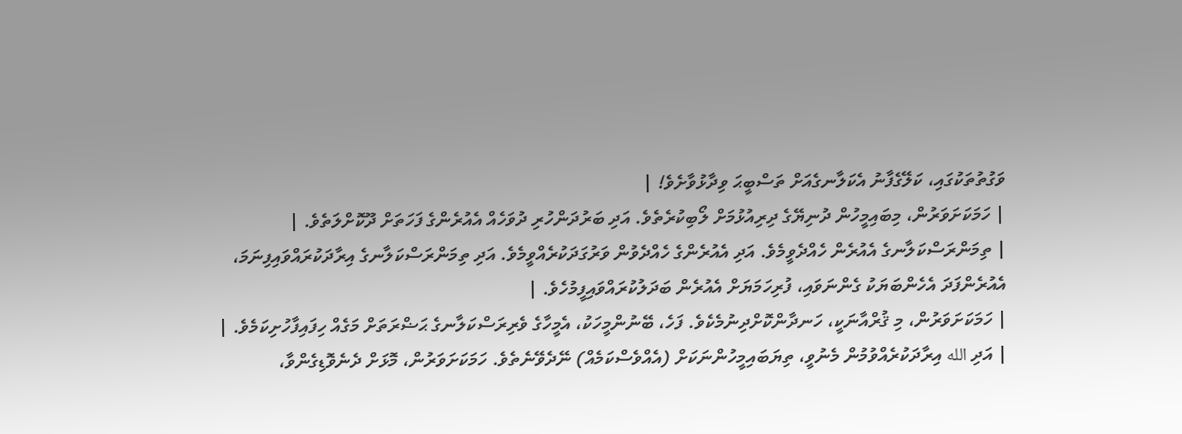ވަގުތުތަކުގައި، ކަލޭގެފާނު އެކަލާނގެއަށް ތަސްބީޙަ ވިދާޅުވާށެވެ! |
| ހަމަކަށަވަރުން، މިބައިމީހުން ދުނިޔޭގެ ދިރިއުޅުމަށް ލޯބިކުރެތެވެ. އަދި ބަރުދަންހުރި ދުވަހެއް އެއުރެންގެ ފަހަތަށް ދޫކޮށްލަތެވެ. |
| ތިމަންރަސްކަލާނގެ އެއުރެން ހެއްދެވީމެވެ. އަދި އެއުރެންގެ ހެއްދެވުން ވަރުގަދަކުރެއްވީމެވެ. އަދި ތިމަންރަސްކަލާނގެ އިރާދަކުރައްވައިފިނަމަ، އެއުރެންފަދަ އެހެންބަޔަކު ގެންނަވައި، ފުރިހަމަޔަށް އެއުރެން ބަދަލުކުރައްވައިފީމުހެވެ. |
| ހަމަކަށަވަރުން، މި ޤުރްއާނަކީ، ހަނދާންކޮށްދިނުމެކެވެ. ފަހެ، ބޭނުންމީހަކު، އެމީހާގެ ވެރިރަސްކަލާނގެ ޙަޟްރަތަށް މަގެއް ހިފައިފާހުށިކަމެވެ. |
| އަދި الله އިރާދަކުރެއްވުމުން މެނުވީ، ތިޔަބައިމީހުންނަކަށް (އެއްވެސްކަމެއް) ނޭދެވޭނެތެވެ. ހަމަކަށަވަރުން، މޮޅަށް ދެނެވޮޑިގެންވާ،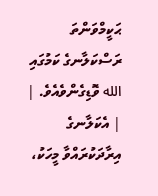ޙަކީމްވަންތަ ރަސްކަލާނގެ ކަމުގައި الله ވޮޑިގެންވެއެވެ. |
| އެކަލާނގެ އިރާދަކުރައްވާ މީހަކު،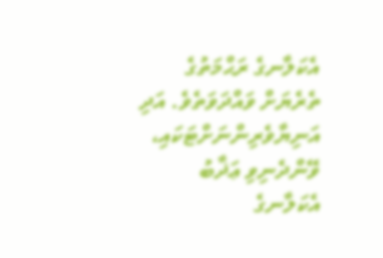އެކަލާނގެ ރަޙްމަތުގެ ތެރެޔަށް ވައްދަވަތެވެ. އަދި އަނިޔާވެރިންނަށްޓަކައި، ވޭންދެނިވި ޢަޛާބު އެކަލާނގެ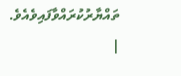ތައްޔާރުކުރައްވާފައިވެއެވެ. |